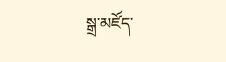སྒྲ་མཛོད་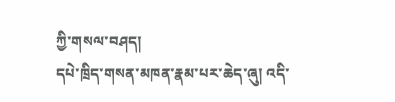ཀྱི་གསལ་བཤད།
དཔེ་ཁྲིད་གསན་མཁན་རྣམ་པར་ཆེད་ཞུ། འདི་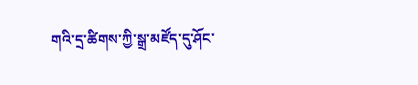གའི་དྲ་ཚིགས་ཀྱི་སྒྲ་མཛོད་དུ་ཤོང་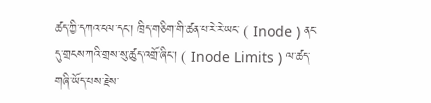ཚད་ཀྱི་དཀའ་ངལ་དང་། ཁྲིད་གཅིག་གི་ཚན་པ་རེ་རེ་ཡང་ ( Inode ) ནང་དུ་གྲངས་ཀའི་གྲས་སུ་ཚུད་འགྲོ་ཞིང་། ( Inode Limits ) ལ་ཚད་གཞི་ཡོད་པས་རྗེས་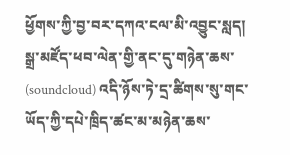ཕྱོགས་ཀྱི་བྱ་བར་དཀའ་ངལ་མི་འབྱུང་སླད། སྒྲ་མཛོད་ཕབ་ལེན་གྱི་ནང་དུ་གཉེན་ཆས་ (soundcloud) འདི་ཉོས་ཏེ་དྲ་ཚིགས་སུ་གང་ཡོད་ཀྱི་དཔེ་ཁྲིད་ཚང་མ་མཉེན་ཆས་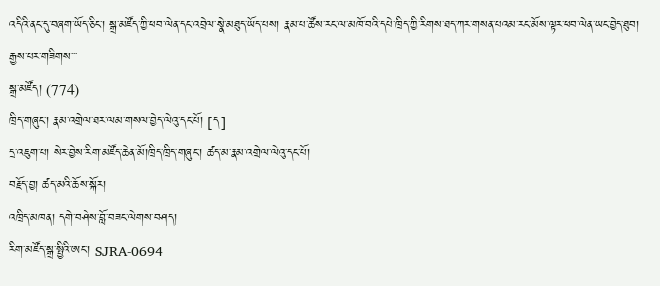འདིའི་ནང་དུ་བཞག་ཡོད་ཅིང་། སྒྲ་མཛོད་ཀྱི་ཕབ་ལེན་དང་འབྲེལ་སྣེ་མཐུད་ཡོད་པས། རྣམ་པ་ཚོས་རང་ལ་མཁོ་བའི་དཔེ་ཁྲིད་ཀྱི་རིགས་ཐད་ཀར་གསན་པའམ་རང་མོས་ལྟར་ཕབ་ལེན་ཡང་བྱེད་ཐུབ། རྒྱས་པར་གཟིགས་་་
སྒྲ་མཛོད། (774)
ཁྲིད་གཞུང་། རྣམ་འགྲེལ་ཐར་ལམ་གསལ་བྱེད་ལེའུ་དང་པོ། [ད]
དྲ་འཇུག་པ། སེར་བྱེས་རིག་མཛོད་ཆེན་མོ།ཁྲིད་ཁྲིད་གཞུང་། ཚད་མ་རྣམ་འགྲེལ་ལེའུ་དང་པོ།
བརྗོད་བྱ། ཚད་མའི་ཆོས་སྐོར།
འཁྲིད་མཁན། དགེ་བཤེས་བློ་བཟང་ལེགས་བཤད།
རིག་མཛོད་སྒྲ་སྤྱིའི་ཨང་། SJRA-0694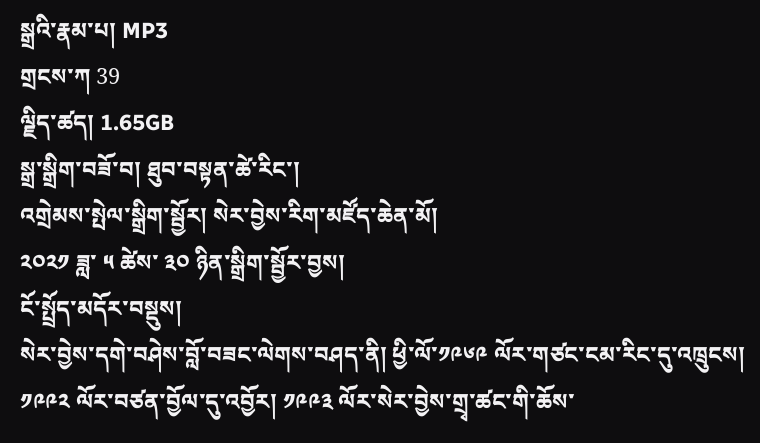སྒྲའི་རྣམ་པ། MP3
གྲངས་ཀ 39
ལྗིད་ཚད། 1.65GB
སྒྲ་སྒྲིག་བཟོ་བ། ཐུབ་བསྟན་ཚེ་རིང་།
འགྲེམས་སྤེལ་སྒྲིག་སྦྱོར། སེར་བྱེས་རིག་མཛོད་ཆེན་མོ།
༢༠༢༡ ཟླ་ ༥ ཚེས་ ༣༠ ཉིན་སྒྲིག་སྦྱོར་བྱས།
ངོ་སྤྲོད་མདོར་བསྡུས།
སེར་བྱེས་དགེ་བཤེས་བློ་བཟང་ལེགས་བཤད་ནི། ཕྱི་ལོ་༡༩༦༩ ལོར་གཙང་ངམ་རིང་དུ་འཁྲུངས། ༡༩༩༢ ལོར་བཙན་བྱོལ་དུ་འབྱོར། ༡༩༩༣ ལོར་སེར་བྱེས་གྲྭ་ཚང་གི་ཆོས་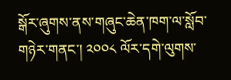སྒོར་ཞུགས་ནས་གཞུང་ཆེན་ཁག་ལ་སློབ་གཉེར་གནང་། ༢༠༠༨ ལོར་དགེ་ལུགས་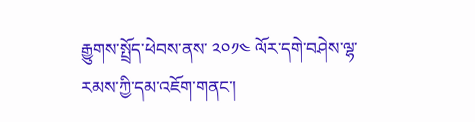རྒྱུགས་སྤྲོད་ཕེབས་ནས་ ༢༠༡༤ ལོར་དགེ་བཤེས་ལྷ་རམས་ཀྱི་དམ་འཇོག་གནང་།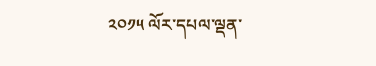༢༠༡༥ ལོར་དཔལ་ལྡན་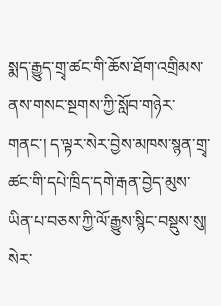སྨད་རྒྱུད་གྲྭ་ཚང་གི་ཆོས་ཐོག་འགྲིམས་ནས་གསང་སྔགས་ཀྱི་སློབ་གཉེར་གནང་། ད་ལྟར་སེར་བྱེས་མཁས་སྙན་གྲྭ་ཚང་གི་དཔེ་ཁྲིད་དགེ་རྒན་བྱེད་མུས་ཡིན་པ་བཅས་ཀྱི་ལོ་རྒྱུས་སྙིང་བསྡུས་སུ།
སེར་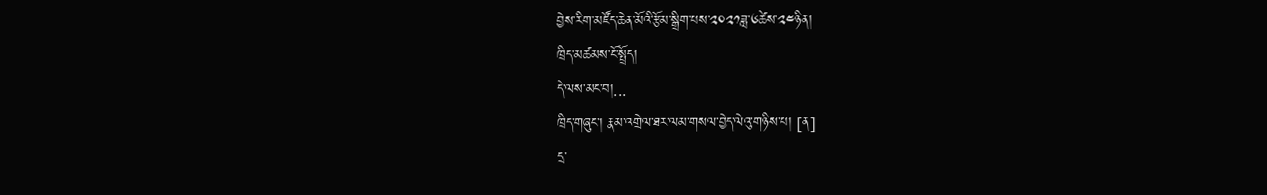བྱེས་རིག་མཛོད་ཆེན་མོའི་རྩོམ་སྒྲིག་པས་༢༠༢༡ཟླ་༦ཚེས་༢༤ཉིན།
ཁྲིད་མཚམས་ངོ་སྤྲོད།
དེ་ལས་མང་བ།...
ཁྲིད་གཞུང་། རྣམ་འགྲེལ་ཐར་ལམ་གསལ་བྱེད་ལེའུ་གཉིས་པ། [ན]
དྲ་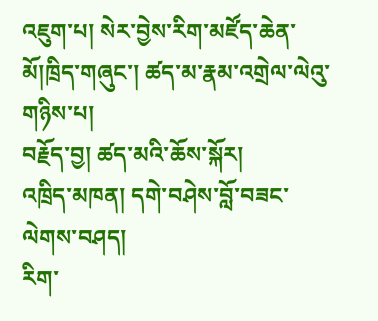འཇུག་པ། སེར་བྱེས་རིག་མཛོད་ཆེན་མོ།ཁྲིད་གཞུང་། ཚད་མ་རྣམ་འགྲེལ་ལེའུ་གཉིས་པ།
བརྗོད་བྱ། ཚད་མའི་ཆོས་སྐོར།
འཁྲིད་མཁན། དགེ་བཤེས་བློ་བཟང་ལེགས་བཤད།
རིག་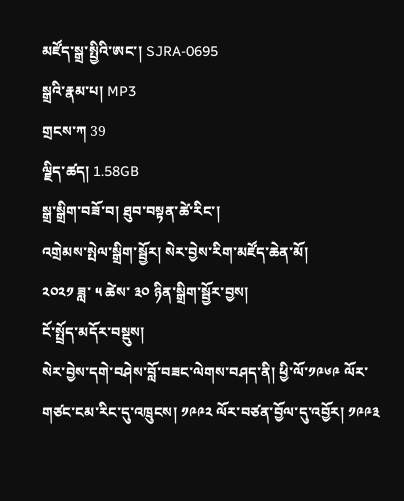མཛོད་སྒྲ་སྤྱིའི་ཨང་། SJRA-0695
སྒྲའི་རྣམ་པ། MP3
གྲངས་ཀ 39
ལྗིད་ཚད། 1.58GB
སྒྲ་སྒྲིག་བཟོ་བ། ཐུབ་བསྟན་ཚེ་རིང་།
འགྲེམས་སྤེལ་སྒྲིག་སྦྱོར། སེར་བྱེས་རིག་མཛོད་ཆེན་མོ།
༢༠༢༡ ཟླ་ ༥ ཚེས་ ༣༠ ཉིན་སྒྲིག་སྦྱོར་བྱས།
ངོ་སྤྲོད་མདོར་བསྡུས།
སེར་བྱེས་དགེ་བཤེས་བློ་བཟང་ལེགས་བཤད་ནི། ཕྱི་ལོ་༡༩༦༩ ལོར་གཙང་ངམ་རིང་དུ་འཁྲུངས། ༡༩༩༢ ལོར་བཙན་བྱོལ་དུ་འབྱོར། ༡༩༩༣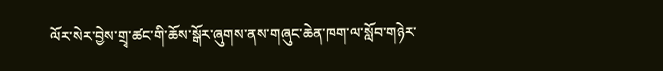ལོར་སེར་བྱེས་གྲྭ་ཚང་གི་ཆོས་སྒོར་ཞུགས་ནས་གཞུང་ཆེན་ཁག་ལ་སློབ་གཉེར་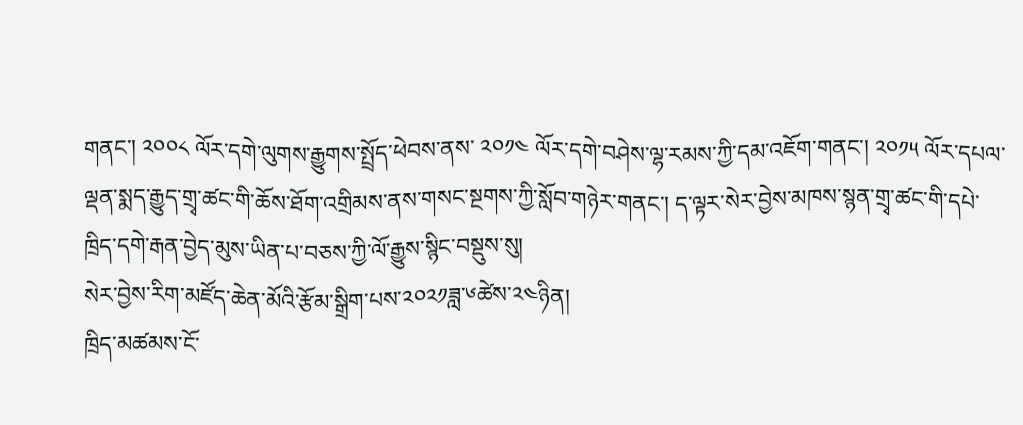གནང་། ༢༠༠༨ ལོར་དགེ་ལུགས་རྒྱུགས་སྤྲོད་ཕེབས་ནས་ ༢༠༡༤ ལོར་དགེ་བཤེས་ལྷ་རམས་ཀྱི་དམ་འཇོག་གནང་། ༢༠༡༥ ལོར་དཔལ་ལྡན་སྨད་རྒྱུད་གྲྭ་ཚང་གི་ཆོས་ཐོག་འགྲིམས་ནས་གསང་སྔགས་ཀྱི་སློབ་གཉེར་གནང་། ད་ལྟར་སེར་བྱེས་མཁས་སྙན་གྲྭ་ཚང་གི་དཔེ་ཁྲིད་དགེ་རྒན་བྱེད་མུས་ཡིན་པ་བཅས་ཀྱི་ལོ་རྒྱུས་སྙིང་བསྡུས་སུ།
སེར་བྱེས་རིག་མཛོད་ཆེན་མོའི་རྩོམ་སྒྲིག་པས་༢༠༢༡ཟླ་༦ཚེས་༢༤ཉིན།
ཁྲིད་མཚམས་ངོ་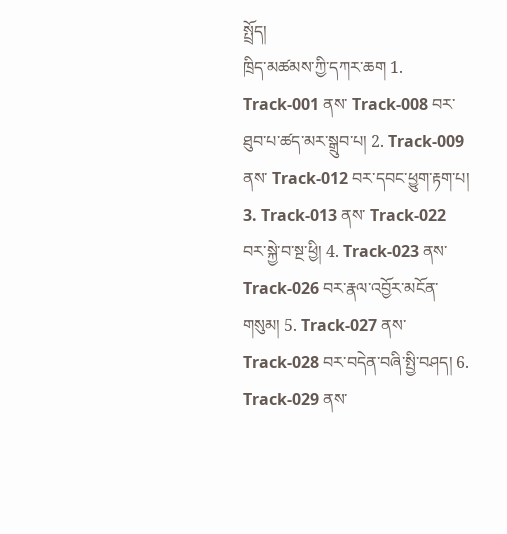སྤྲོད།
ཁྲིད་མཚམས་ཀྱི་དཀར་ཆག 1. Track-001 ནས་ Track-008 བར་ཐུབ་པ་ཚད་མར་སྒྲུབ་པ། 2. Track-009 ནས་ Track-012 བར་དབང་ཕྱུག་རྟག་པ། 3. Track-013 ནས་ Track-022 བར་སྐྱེ་བ་སྔ་ཕྱི། 4. Track-023 ནས་ Track-026 བར་རྣལ་འབྱོར་མངོན་གསུམ། 5. Track-027 ནས་ Track-028 བར་བདེན་བཞི་སྤྱི་བཤད། 6. Track-029 ནས་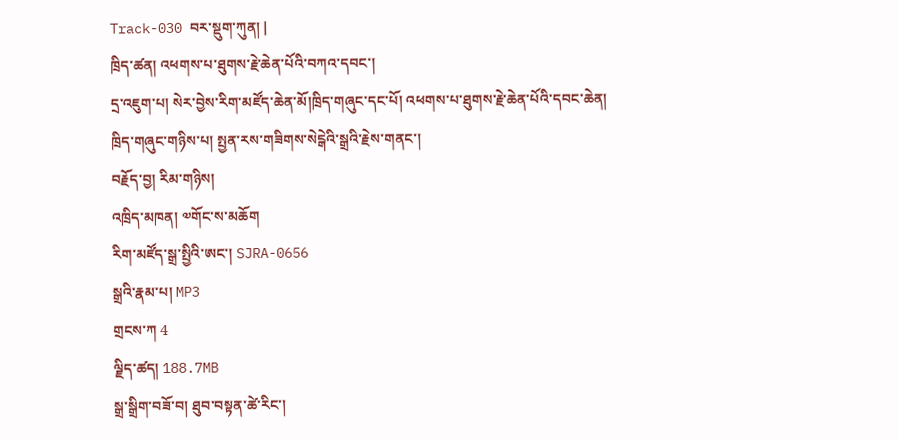Track-030 བར་སྡུག་ཀུན། |
ཁྲིད་ཚན། འཕགས་པ་ཐུགས་རྗེ་ཆེན་པོའི་བཀའ་དབང་།
དྲ་འཇུག་པ། སེར་བྱེས་རིག་མཛོད་ཆེན་མོ།ཁྲིད་གཞུང་དང་པོ། འཕགས་པ་ཐུགས་རྗེ་ཆེན་པོའི་དབང་ཆེན།
ཁྲིད་གཞུང་གཉིས་པ། སྤྱན་རས་གཟིགས་སེངྒེའི་སྒྲའི་རྗེས་གནང་།
བརྗོད་བྱ། རིམ་གཉིས།
འཁྲིད་མཁན། ༧གོང་ས་མཆོག
རིག་མཛོད་སྒྲ་སྤྱིའི་ཨང་། SJRA-0656
སྒྲའི་རྣམ་པ། MP3
གྲངས་ཀ 4
ལྗིད་ཚད། 188.7MB
སྒྲ་སྒྲིག་བཟོ་བ། ཐུབ་བསྟན་ཚེ་རིང་།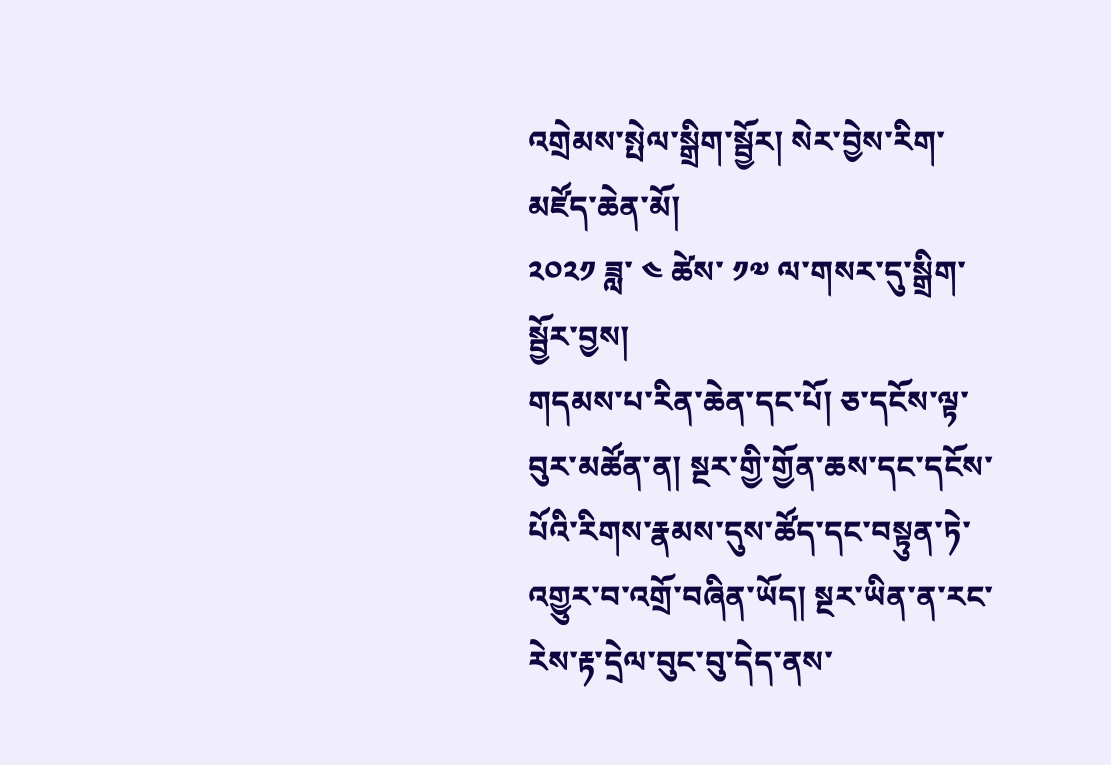འགྲེམས་སྤེལ་སྒྲིག་སྦྱོར། སེར་བྱེས་རིག་མཛོད་ཆེན་མོ།
༢༠༢༡ ཟླ་ ༤ ཚེས་ ༡༧ ལ་གསར་དུ་སྒྲིག་སྦྱོར་བྱས།
གདམས་པ་རིན་ཆེན་དང་པོ། ཅ་དངོས་ལྟ་བུར་མཚོན་ན། སྔར་གྱི་གྱོན་ཆས་དང་དངོས་པོའི་རིགས་རྣམས་དུས་ཚོད་དང་བསྟུན་ཏེ་འགྱུར་བ་འགྲོ་བཞིན་ཡོད། སྔར་ཡིན་ན་རང་རེས་རྟ་དྲེལ་བུང་བུ་དེད་ནས་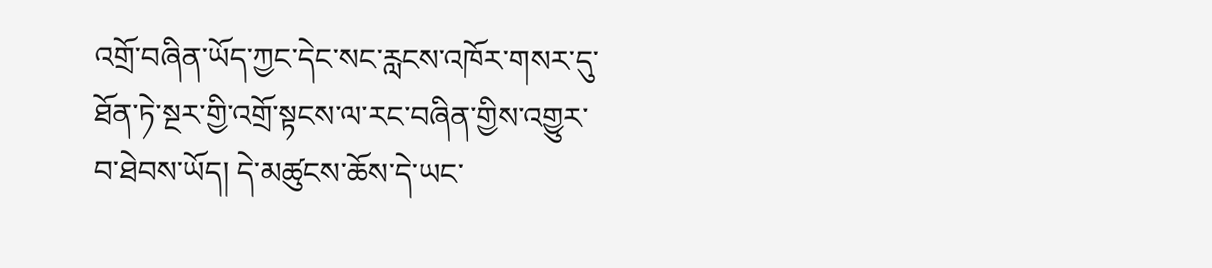འགྲོ་བཞིན་ཡོད་ཀྱང་དེང་སང་རླངས་འཁོར་གསར་དུ་ཐོན་ཏེ་སྔར་གྱི་འགྲོ་སྟངས་ལ་རང་བཞིན་གྱིས་འགྱུར་བ་ཐེབས་ཡོད། དེ་མཚུངས་ཆོས་དེ་ཡང་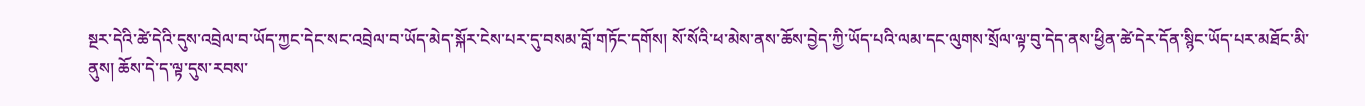སྔར་དེའི་ཚེ་དེའི་དུས་འབྲེལ་བ་ཡོད་ཀྱང་དེང་སང་འབྲེལ་བ་ཡོད་མེད་སྐོར་ངེས་པར་དུ་བསམ་བློ་གཏོང་དགོས། སོ་སོའི་ཕ་མེས་ནས་ཆོས་བྱེད་ཀྱི་ཡོད་པའི་ལམ་དང་ལུགས་སྲོལ་ལྟ་བུ་དེད་ནས་ཕྱིན་ཚེ་དེར་དོན་སྙིང་ཡོད་པར་མཐོང་མི་ནུས། ཆོས་དེ་ད་ལྟ་དུས་རབས་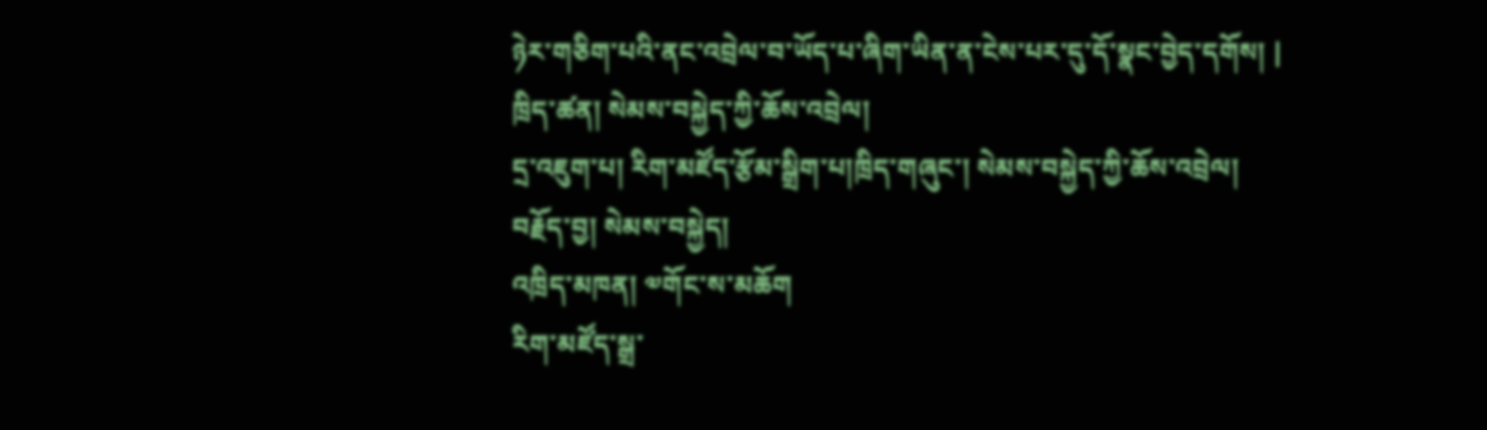ཉེར་གཅིག་པའི་ནང་འབྲེལ་བ་ཡོད་པ་ཞིག་ཡིན་ན་ངེས་པར་དུ་དོ་སྣང་བྱེད་དགོས། |
ཁྲིད་ཚན། སེམས་བསྐྱེད་ཀྱི་ཆོས་འབྲེལ།
དྲ་འཇུག་པ། རིག་མཛོད་རྩོམ་སྒྲིག་པ།ཁྲིད་གཞུང་། སེམས་བསྐྱེད་ཀྱི་ཆོས་འབྲེལ།
བརྗོད་བྱ། སེམས་བསྐྱེད།
འཁྲིད་མཁན། ༧གོང་ས་མཆོག
རིག་མཛོད་སྒྲ་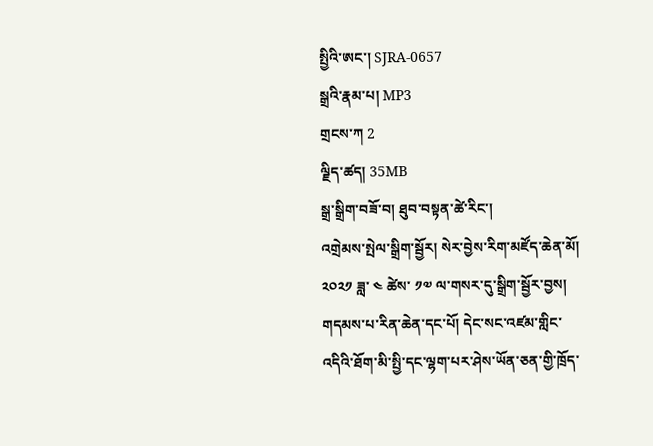སྤྱིའི་ཨང་། SJRA-0657
སྒྲའི་རྣམ་པ། MP3
གྲངས་ཀ 2
ལྗིད་ཚད། 35MB
སྒྲ་སྒྲིག་བཟོ་བ། ཐུབ་བསྟན་ཚེ་རིང་།
འགྲེམས་སྤེལ་སྒྲིག་སྦྱོར། སེར་བྱེས་རིག་མཛོད་ཆེན་མོ།
༢༠༢༡ ཟླ་ ༤ ཚེས་ ༡༧ ལ་གསར་དུ་སྒྲིག་སྦྱོར་བྱས།
གདམས་པ་རིན་ཆེན་དང་པོ། དེང་སང་འཛམ་གླིང་འདིའི་ཐོག་མི་སྤྱི་དང་ལྷག་པར་ཤེས་ཡོན་ཅན་གྱི་ཁྲོད་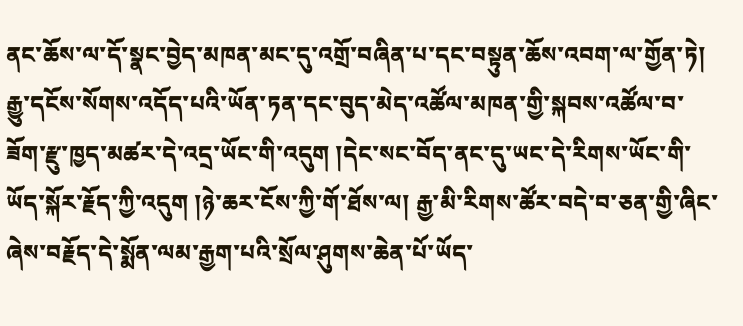ནང་ཆོས་ལ་དོ་སྣང་བྱེད་མཁན་མང་དུ་འགྲོ་བཞིན་པ་དང་བསྟུན་ཆོས་འབག་ལ་གྱོན་ཏེ། རྒྱུ་དངོས་སོགས་འདོད་པའི་ཡོན་ཏན་དང་བུད་མེད་འཚོལ་མཁན་གྱི་སྐབས་འཚོལ་བ་ཟོག་རྫུ་ཁྱད་མཚར་དེ་འདྲ་ཡོང་གི་འདུག །དེང་སང་བོད་ནང་དུ་ཡང་དེ་རིགས་ཡོང་གི་ཡོད་སྐོར་རྗོད་ཀྱི་འདུག །ཉེ་ཆར་ངོས་ཀྱི་གོ་ཐོས་ལ། རྒྱ་མི་རིགས་ཚོར་བདེ་བ་ཅན་གྱི་ཞིང་ཞེས་བརྗོད་དེ་སྨོན་ལམ་རྒྱག་པའི་སྲོལ་ཤུགས་ཆེན་པོ་ཡོད་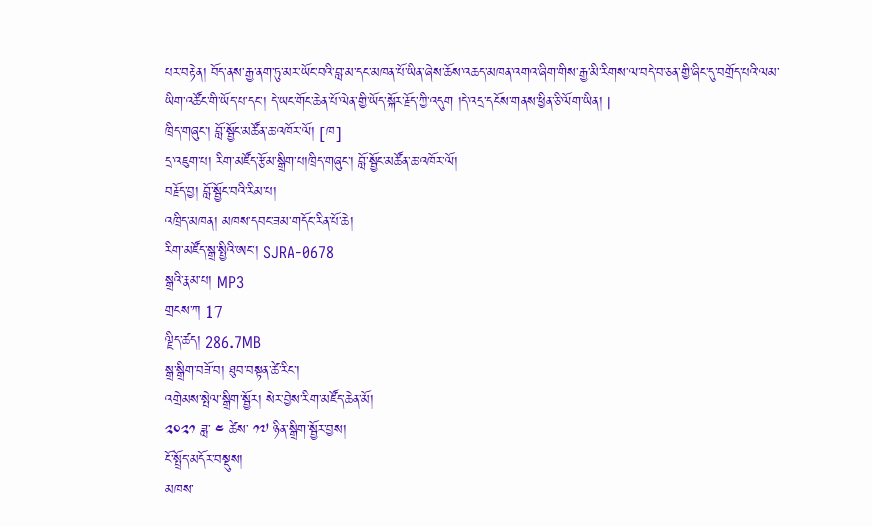པར་བརྟེན། བོད་ནས་རྒྱ་ནག་ཏུ་མར་ཡོང་བའི་བླ་མ་དང་མཁན་པོ་ཡིན་ཞེས་ཆོས་འཆད་མཁན་འགའ་ཞིག་གིས་རྒྱ་མི་རིགས་ལ་བདེ་བ་ཅན་གྱི་ཞིང་དུ་བགྲོད་པའི་ལམ་ཡིག་འཚོང་གི་ཡོད་པ་དང་། དེ་ཡང་གོང་ཆེན་པོ་ལེན་གྱི་ཡོད་སྐོར་རྗོད་ཀྱི་འདུག །དེ་འདྲ་དངོས་གནས་ཕྱིན་ཅི་ལོག་ཡིན། |
ཁྲིད་གཞུང་། བློ་སྦྱོང་མཚོན་ཆ་འཁོར་ལོ། [ཁ]
དྲ་འཇུག་པ། རིག་མཛོད་རྩོམ་སྒྲིག་པ།ཁྲིད་གཞུང་། བློ་སྦྱོང་མཚོན་ཆ་འཁོར་ལོ།
བརྗོད་བྱ། བློ་སྦྱོང་བའི་རིམ་པ།
འཁྲིད་མཁན། མཁས་དབང་ཟམ་གདོང་རིན་པོ་ཆེ།
རིག་མཛོད་སྒྲ་སྤྱིའི་ཨང་། SJRA-0678
སྒྲའི་རྣམ་པ། MP3
གྲངས་ཀ 17
ལྗིད་ཚད། 286.7MB
སྒྲ་སྒྲིག་བཟོ་བ། ཐུབ་བསྟན་ཚེ་རིང་།
འགྲེམས་སྤེལ་སྒྲིག་སྦྱོར། སེར་བྱེས་རིག་མཛོད་ཆེན་མོ།
༢༠༢༡ ཟླ་ ༤ ཚེས་ ༡༧ ཉིན་སྒྲིག་སྦྱོར་བྱས།
ངོ་སྤྲོད་མདོར་བསྡུས།
མཁས་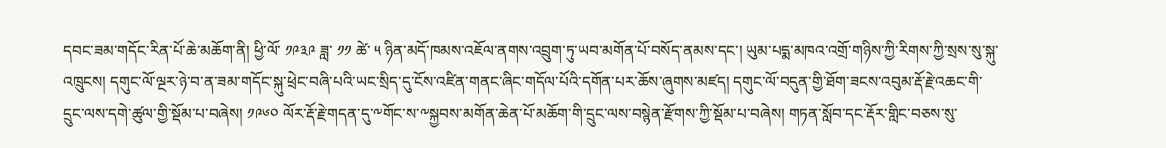དབང་ཟམ་གདོང་རིན་པོ་ཆེ་མཆོག་ནི། ཕྱི་ལོ་ ༡༩༣༩ ཟླ་ ༡༡ ཚེ་ ༥ ཉིན་མདོ་ཁམས་འཇོལ་ནགས་འབྲུག་ཏུ་ཡབ་མགོན་པོ་བསོད་ནམས་དང་། ཡུམ་པདྨ་མཁའ་འགྲོ་གཉིས་ཀྱི་རིགས་ཀྱི་སྲས་སུ་སྐུ་འཁྲུངས། དགུང་ལོ་ལྔར་ཉེ་བ་ན་ཟམ་གདོང་སྐུ་ཕྲེང་བཞི་པའི་ཡང་སྲིད་དུ་ངོས་འཛིན་གནང་ཞིང་གདོལ་པོའི་དགོན་པར་ཆོས་ཞུགས་མཛད། དགུང་ལོ་བདུན་གྱི་ཐོག་ཟངས་འབུམ་རྡོ་རྗེ་འཆང་གི་དྲུང་ལས་དགེ་ཚུལ་གྱི་སྡོམ་པ་བཞེས། ༡༩༦༠ ལོར་རྡོ་རྗེ་གདན་དུ་༸གོང་ས་༸སྐྱབས་མགོན་ཆེན་པོ་མཆོག་གི་དྲུང་ལས་བསྙེན་རྫོགས་ཀྱི་སྡོམ་པ་བཞེས། གཏན་སློབ་དང་རྡོར་གླིང་བཅས་སུ་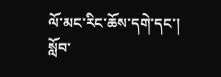ལོ་མང་རིང་ཆོས་དགེ་དང་། སློབ་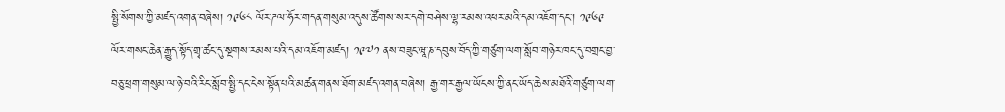སྤྱི་སོགས་ཀྱི་མཛད་འགན་བཞེས། ༡༩༦༨ ལོར་ཌལ་ཧོར་གདན་གསུམ་འདུས་ཚོགས་སར་དགེ་བཤེས་ལྷ་རམས་འཕར་མའི་དམ་འཇོག་དང་། ༡༩༦༩ ལོར་གསང་ཆེན་རྒྱུད་སྟོད་གྲྭ་ཚང་དུ་སྔགས་རམས་པའི་དམ་འཇོག་མཛད། ༡༩༧༡ ནས་བཟུང་ཝཱ་ཎ་དབུས་བོད་ཀྱི་གཙུག་ལག་སློབ་གཉེར་ཁང་དུ་བགྲང་བྱ་བཅུ་ཕྲག་གསུམ་ལ་ཉེ་བའི་རིང་སློབ་སྤྱི་དང་ངེས་སྟོན་པའི་མཚན་གནས་ཐོག་མཛད་འགན་བཞེས། རྒྱ་གར་རྒྱལ་ཡོངས་ཀྱི་ནང་ཡོད་ཆེས་མཐོའི་གཙུག་ལག་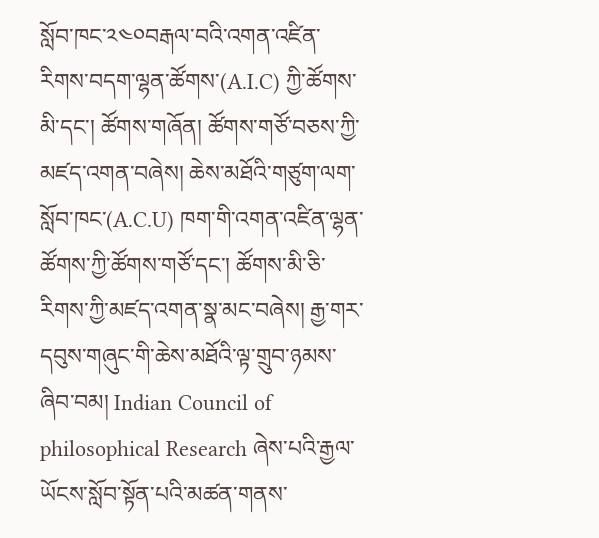སློབ་ཁང་༢༤༠བརྒལ་བའི་འགན་འཛིན་རིགས་བདག་ལྷན་ཚོགས་(A.I.C) ཀྱི་ཚོགས་མི་དང་། ཚོགས་གཞོན། ཚོགས་གཙོ་བཅས་ཀྱི་མཛད་འགན་བཞེས། ཆེས་མཐོའི་གཙུག་ལག་སློབ་ཁང་(A.C.U) ཁག་གི་འགན་འཛིན་ལྷན་ཚོགས་ཀྱི་ཚོགས་གཙོ་དང་། ཚོགས་མི་ཅི་རིགས་ཀྱི་མཛད་འགན་སྣ་མང་བཞེས། རྒྱ་གར་དབུས་གཞུང་གི་ཆེས་མཐོའི་ལྟ་གྲུབ་ཉམས་ཞིབ་བམ། Indian Council of philosophical Research ཞེས་པའི་རྒྱལ་ཡོངས་སློབ་སྟོན་པའི་མཚན་གནས་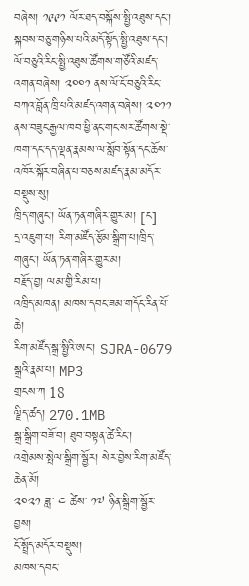བཞེས། ༡༩༩༡ ལོར་ཐད་བསྐོས་སྤྱི་འཐུས་དང་། སྐབས་བཅུ་གཉིས་པའི་མདོ་སྟོད་སྤྱི་འཐུས་དང་། ལོ་བཅུའི་རིང་སྤྱི་འཐུས་ཚོགས་གཙོའི་མཛད་འགན་བཞེས། ༢༠༠༡ ནས་ལོ་ངོ་བཅུའི་རིང་བཀའ་བློན་ཁྲི་པའི་མཛད་འགན་བཞེས། ༢༠༡༡ ནས་བཟུང་རྒྱལ་ཁབ་ཕྱི་ནང་གང་སར་ཚོགས་སྡེ་ཁག་དང་དད་ལྡན་རྣམས་ལ་སློབ་སྟོན་དང་ཆོས་འཁོར་སྐོར་བཞིན་པ་བཅས་མཛད་རྣམ་མདོར་བསྡུས་སུ།
ཁྲིད་གཞུང་། ཡོན་ཏན་གཞིར་གྱུར་མ། [ང]
དྲ་འཇུག་པ། རིག་མཛོད་རྩོམ་སྒྲིག་པ།ཁྲིད་གཞུང་། ཡོན་ཏན་གཞིར་གྱུར་མ།
བརྗོད་བྱ། ལམ་གྱི་རིམ་པ།
འཁྲིད་མཁན། མཁས་དབང་ཟམ་གདོང་རིན་པོ་ཆེ།
རིག་མཛོད་སྒྲ་སྤྱིའི་ཨང་། SJRA-0679
སྒྲའི་རྣམ་པ། MP3
གྲངས་ཀ 18
ལྗིད་ཚད། 270.1MB
སྒྲ་སྒྲིག་བཟོ་བ། ཐུབ་བསྟན་ཚེ་རིང་།
འགྲེམས་སྤེལ་སྒྲིག་སྦྱོར། སེར་བྱེས་རིག་མཛོད་ཆེན་མོ།
༢༠༢༡ ཟླ་ ༤ ཚེས་ ༡༧ ཉིན་སྒྲིག་སྦྱོར་བྱས།
ངོ་སྤྲོད་མདོར་བསྡུས།
མཁས་དབང་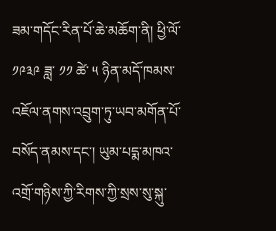ཟམ་གདོང་རིན་པོ་ཆེ་མཆོག་ནི། ཕྱི་ལོ་ ༡༩༣༩ ཟླ་ ༡༡ ཚེ་ ༥ ཉིན་མདོ་ཁམས་འཇོལ་ནགས་འབྲུག་ཏུ་ཡབ་མགོན་པོ་བསོད་ནམས་དང་། ཡུམ་པདྨ་མཁའ་འགྲོ་གཉིས་ཀྱི་རིགས་ཀྱི་སྲས་སུ་སྐུ་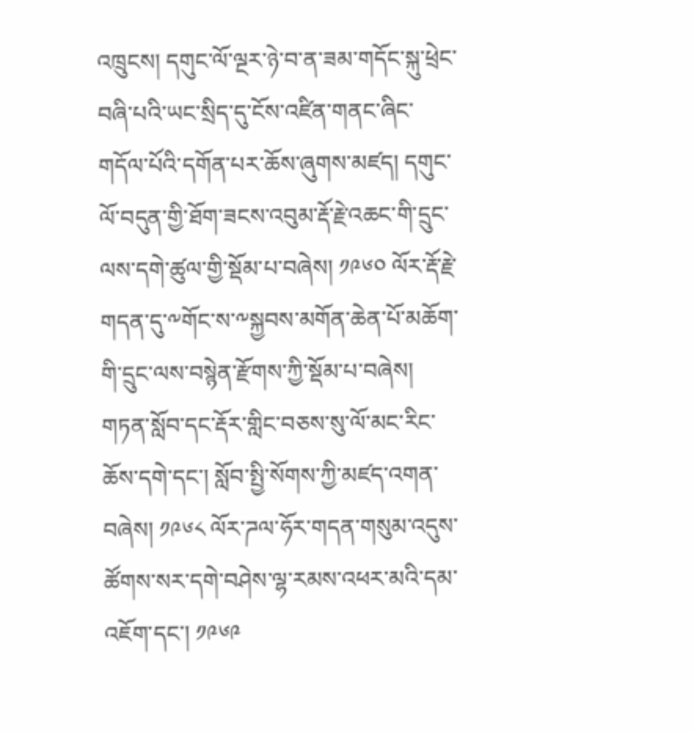འཁྲུངས། དགུང་ལོ་ལྔར་ཉེ་བ་ན་ཟམ་གདོང་སྐུ་ཕྲེང་བཞི་པའི་ཡང་སྲིད་དུ་ངོས་འཛིན་གནང་ཞིང་གདོལ་པོའི་དགོན་པར་ཆོས་ཞུགས་མཛད། དགུང་ལོ་བདུན་གྱི་ཐོག་ཟངས་འབུམ་རྡོ་རྗེ་འཆང་གི་དྲུང་ལས་དགེ་ཚུལ་གྱི་སྡོམ་པ་བཞེས། ༡༩༦༠ ལོར་རྡོ་རྗེ་གདན་དུ་༸གོང་ས་༸སྐྱབས་མགོན་ཆེན་པོ་མཆོག་གི་དྲུང་ལས་བསྙེན་རྫོགས་ཀྱི་སྡོམ་པ་བཞེས། གཏན་སློབ་དང་རྡོར་གླིང་བཅས་སུ་ལོ་མང་རིང་ཆོས་དགེ་དང་། སློབ་སྤྱི་སོགས་ཀྱི་མཛད་འགན་བཞེས། ༡༩༦༨ ལོར་ཌལ་ཧོར་གདན་གསུམ་འདུས་ཚོགས་སར་དགེ་བཤེས་ལྷ་རམས་འཕར་མའི་དམ་འཇོག་དང་། ༡༩༦༩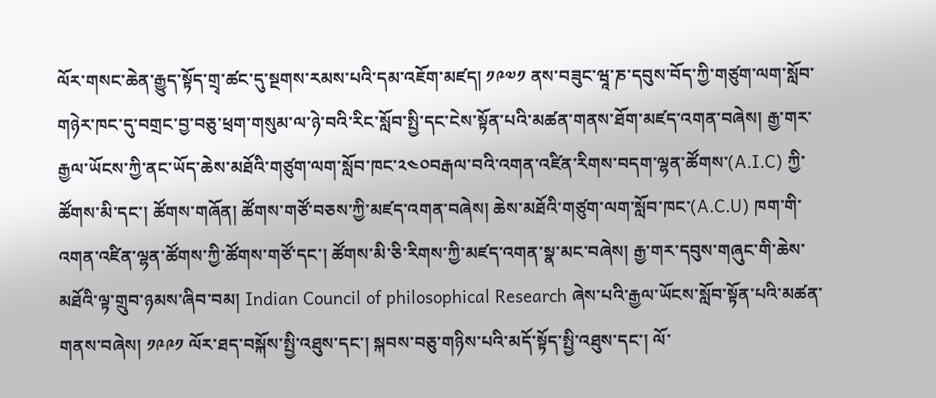ལོར་གསང་ཆེན་རྒྱུད་སྟོད་གྲྭ་ཚང་དུ་སྔགས་རམས་པའི་དམ་འཇོག་མཛད། ༡༩༧༡ ནས་བཟུང་ཝཱ་ཎ་དབུས་བོད་ཀྱི་གཙུག་ལག་སློབ་གཉེར་ཁང་དུ་བགྲང་བྱ་བཅུ་ཕྲག་གསུམ་ལ་ཉེ་བའི་རིང་སློབ་སྤྱི་དང་ངེས་སྟོན་པའི་མཚན་གནས་ཐོག་མཛད་འགན་བཞེས། རྒྱ་གར་རྒྱལ་ཡོངས་ཀྱི་ནང་ཡོད་ཆེས་མཐོའི་གཙུག་ལག་སློབ་ཁང་༢༤༠བརྒལ་བའི་འགན་འཛིན་རིགས་བདག་ལྷན་ཚོགས་(A.I.C) ཀྱི་ཚོགས་མི་དང་། ཚོགས་གཞོན། ཚོགས་གཙོ་བཅས་ཀྱི་མཛད་འགན་བཞེས། ཆེས་མཐོའི་གཙུག་ལག་སློབ་ཁང་(A.C.U) ཁག་གི་འགན་འཛིན་ལྷན་ཚོགས་ཀྱི་ཚོགས་གཙོ་དང་། ཚོགས་མི་ཅི་རིགས་ཀྱི་མཛད་འགན་སྣ་མང་བཞེས། རྒྱ་གར་དབུས་གཞུང་གི་ཆེས་མཐོའི་ལྟ་གྲུབ་ཉམས་ཞིབ་བམ། Indian Council of philosophical Research ཞེས་པའི་རྒྱལ་ཡོངས་སློབ་སྟོན་པའི་མཚན་གནས་བཞེས། ༡༩༩༡ ལོར་ཐད་བསྐོས་སྤྱི་འཐུས་དང་། སྐབས་བཅུ་གཉིས་པའི་མདོ་སྟོད་སྤྱི་འཐུས་དང་། ལོ་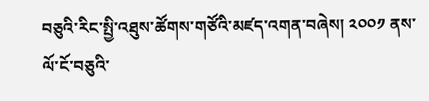བཅུའི་རིང་སྤྱི་འཐུས་ཚོགས་གཙོའི་མཛད་འགན་བཞེས། ༢༠༠༡ ནས་ལོ་ངོ་བཅུའི་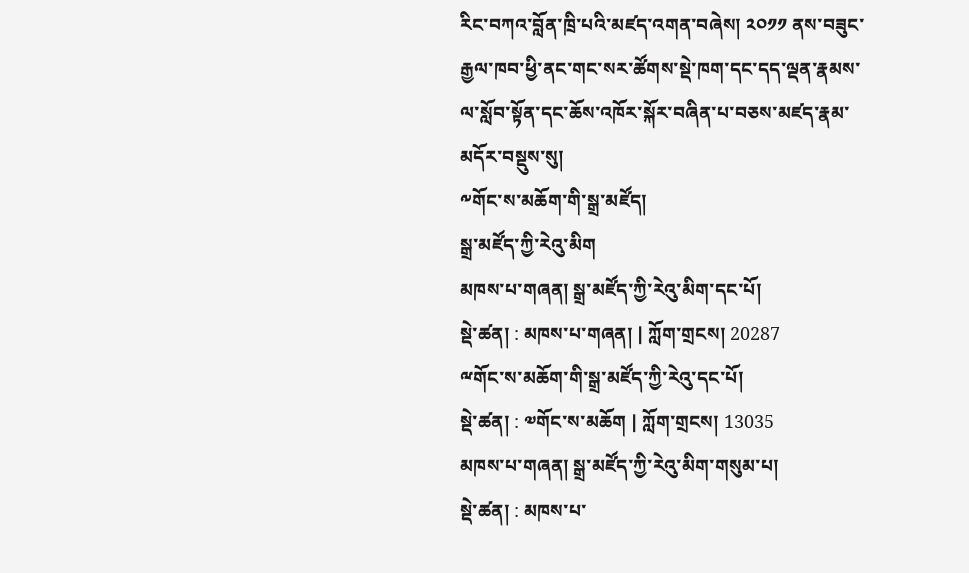རིང་བཀའ་བློན་ཁྲི་པའི་མཛད་འགན་བཞེས། ༢༠༡༡ ནས་བཟུང་རྒྱལ་ཁབ་ཕྱི་ནང་གང་སར་ཚོགས་སྡེ་ཁག་དང་དད་ལྡན་རྣམས་ལ་སློབ་སྟོན་དང་ཆོས་འཁོར་སྐོར་བཞིན་པ་བཅས་མཛད་རྣམ་མདོར་བསྡུས་སུ།
༸གོང་ས་མཆོག་གི་སྒྲ་མཛོད།
སྒྲ་མཛོད་ཀྱི་རེའུ་མིག
མཁས་པ་གཞན། སྒྲ་མཛོད་ཀྱི་རེའུ་མིག་དང་པོ།
སྡེ་ཚན། : མཁས་པ་གཞན། | ཀློག་གྲངས། 20287
ྋགོང་ས་མཆོག་གི་སྒྲ་མཛོད་ཀྱི་རེའུ་དང་པོ།
སྡེ་ཚན། : ༧གོང་ས་མཆོག | ཀློག་གྲངས། 13035
མཁས་པ་གཞན། སྒྲ་མཛོད་ཀྱི་རེའུ་མིག་གསུམ་པ།
སྡེ་ཚན། : མཁས་པ་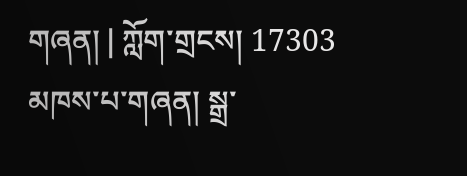གཞན། | ཀློག་གྲངས། 17303
མཁས་པ་གཞན། སྒྲ་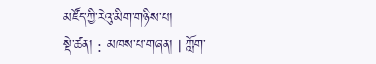མཛོད་ཀྱི་རེའུ་མིག་གཉིས་པ།
སྡེ་ཚན། : མཁས་པ་གཞན། | ཀློག་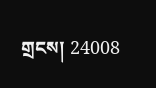གྲངས། 24008